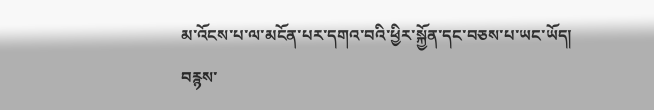མ་འོངས་པ་ལ་མངོན་པར་དགའ་བའི་ཕྱིར་སྐྱོན་དང་བཅས་པ་ཡང་ཡོད། བརྙས་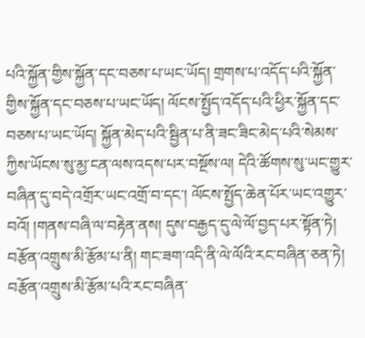པའི་སྐྱོན་གྱིས་སྐྱོན་དང་བཅས་པ་ཡང་ཡོད། གྲགས་པ་འདོད་པའི་སྐྱོན་གྱིས་སྐྱོན་དང་བཅས་པ་ཡང་ཡོད། ལོངས་སྤྱོད་འདོད་པའི་ཕྱིར་སྐྱོན་དང་བཅས་པ་ཡང་ཡོད། སྐྱོན་མེད་པའི་སྦྱིན་པ་ནི་ཟང་ཟིང་མེད་པའི་སེམས་ཀྱིས་ཡོངས་སུ་མྱ་ངན་ལས་འདས་པར་བསྔོས་ལ། དེའི་ཚོགས་སུ་ཡང་གྱུར་བཞིན་དུ་བདེ་འགྲོར་ཡང་འགྲོ་བ་དང་། ལོངས་སྤྱོད་ཆེན་པོར་ཡང་འགྱུར་བའོ། །གནས་བཞི་ལ་བརྟེན་ནས། དུས་བརྒྱད་དུ་ལེ་ལོ་བྱད་པར་སྟོན་ཏེ། བརྩོན་འགྲུས་མི་རྩོམ་པ་ནི། གང་ཟག་འདི་ནི་ལེ་ལོའི་རང་བཞིན་ཅན་ཏེ། བརྩོན་འགྲུས་མི་རྩོམ་པའི་རང་བཞིན་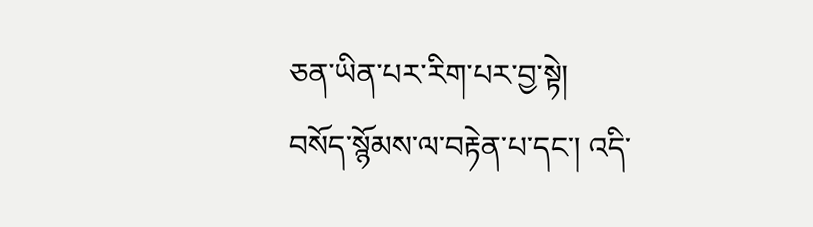ཅན་ཡིན་པར་རིག་པར་བྱ་སྟེ། བསོད་སྙོམས་ལ་བརྟེན་པ་དང་། འདི་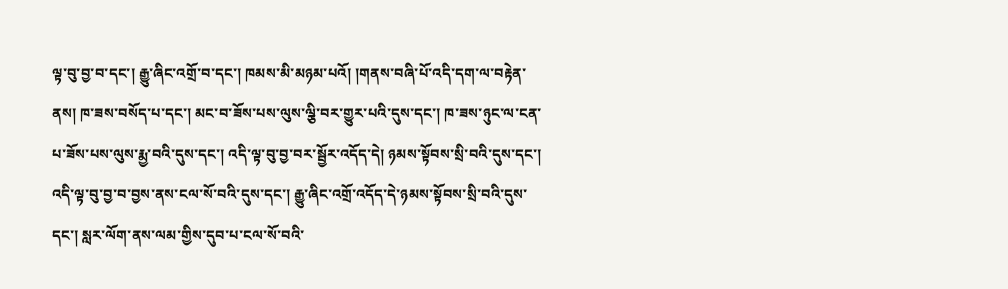ལྟ་བུ་བྱ་བ་དང་། རྒྱུ་ཞིང་འགྲོ་བ་དང་། ཁམས་མི་མཉམ་པའོ། །གནས་བཞི་པོ་འདི་དག་ལ་བརྟེན་ནས། ཁ་ཟས་བསོད་པ་དང་། མང་བ་ཟོས་པས་ལུས་ལྕི་བར་གྱུར་པའི་དུས་དང་། ཁ་ཟས་ཉུང་ལ་ངན་པ་ཟོས་པས་ལུས་རྨྱ་བའི་དུས་དང་། འདི་ལྟ་བུ་བྱ་བར་སྦྱོར་འདོད་དེ། ཉམས་སྟོབས་སྲི་བའི་དུས་དང་། འདི་ལྟ་བུ་བྱ་བ་བྱས་ནས་ངལ་སོ་བའི་དུས་དང་། རྒྱུ་ཞིང་འགྲོ་འདོད་དེ་ཉམས་སྟོབས་སྲི་བའི་དུས་དང་། སླར་ལོག་ནས་ལམ་གྱིས་དུབ་པ་ངལ་སོ་བའི་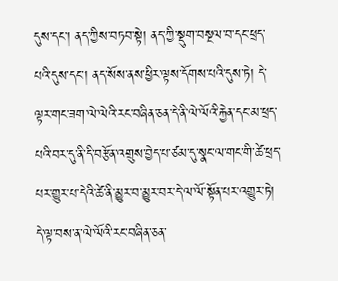དུས་དང་། ནད་ཀྱིས་བཏབ་སྟེ། ནད་ཀྱི་སྡུག་བསྔལ་བ་དང་ཕྲད་པའི་དུས་དང་། ནད་སོས་ནས་ཕྱིར་ལྟས་དོགས་པའི་དུས་ཏེ། དེ་ལྟར་གང་ཟག་ལེ་ལེའི་རང་བཞིན་ཅན་དེ་ནི་ལེ་ལོའི་རྐྱེན་དང་མ་ཕྲད་པའི་བར་དུ་ནི་དི་བརྩོན་འགྲུས་བྱེད་པ་ཙམ་དུ་སྣང་ལ་གང་གི་ཚེ་ཕྲད་པར་གྱུར་པ་དེའི་ཚེ་ནི་མྱུར་བ་མྱུར་བར་དེ་ལ་ལོ་སྟོན་པར་འགྱུར་ཏེ། དེ་ལྟ་བས་ན་ལེ་ལོའི་རང་བཞིན་ཅན་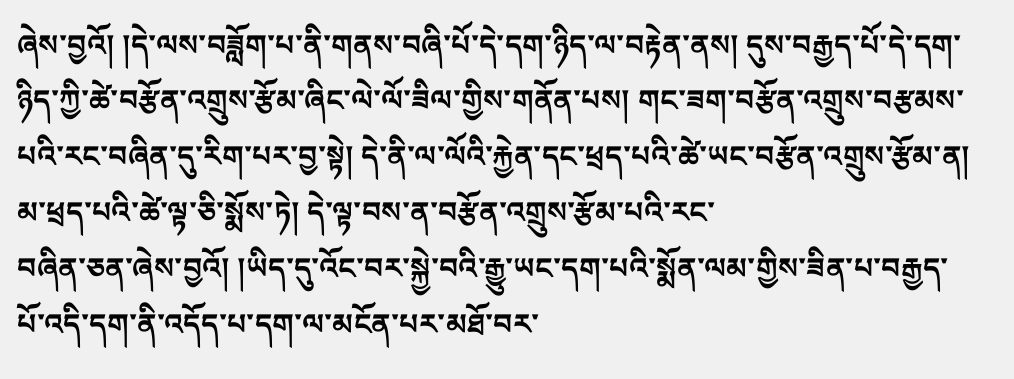ཞེས་བྱའོ། །དེ་ལས་བཟློག་པ་ནི་གནས་བཞི་པོ་དེ་དག་ཉིད་ལ་བརྟེན་ནས། དུས་བརྒྱད་པོ་དེ་དག་ཉིད་ཀྱི་ཚེ་བརྩོན་འགྲུས་རྩོམ་ཞིང་ལེ་ལོ་ཟིལ་གྱིས་གནོན་པས། གང་ཟག་བརྩོན་འགྲུས་བརྩམས་པའི་རང་བཞིན་དུ་རིག་པར་བྱ་སྟེ། དེ་ནི་ལ་ལོའི་རྐྱེན་དང་ཕྲད་པའི་ཚེ་ཡང་བརྩོན་འགྲུས་རྩོམ་ན། མ་ཕྲད་པའི་ཚེ་ལྟ་ཅི་སྨོས་ཏེ། དེ་ལྟ་བས་ན་བརྩོན་འགྲུས་རྩོམ་པའི་རང་
བཞིན་ཅན་ཞེས་བྱའོ། །ཡིད་དུ་འོང་བར་སྐྱེ་བའི་རྒྱུ་ཡང་དག་པའི་སྨོན་ལམ་གྱིས་ཟིན་པ་བརྒྱད་པོ་འདི་དག་ནི་འདོད་པ་དག་ལ་མངོན་པར་མཐོ་བར་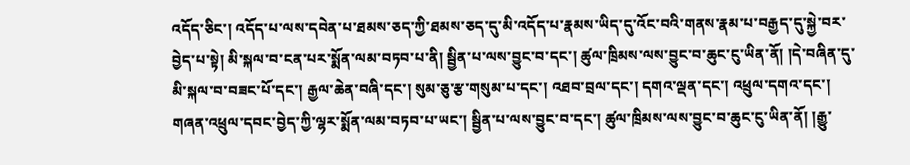འདོད་ཅིང་། འདོད་པ་ལས་དབེན་པ་ཐམས་ཅད་ཀྱི་ཐམས་ཅད་དུ་མི་འདོད་པ་རྣམས་ཡིད་དུ་འོང་བའི་གནས་རྣམ་པ་བརྒྱད་དུ་སྐྱེ་བར་བྱེད་པ་སྟེ། མི་སྐལ་བ་ངན་པར་སྨོན་ལམ་བཏབ་པ་ནི། སྦྱིན་པ་ལས་བྱུང་བ་དང་། ཚུལ་ཁྲིམས་ལས་བྱུང་བ་ཆུང་ངུ་ཡིན་ནོ། །དེ་བཞིན་དུ་མི་སྐལ་བ་བཟང་པོ་དང་། རྒྱལ་ཆེན་བཞི་དང་། སུམ་ཅུ་རྩ་གསུམ་པ་དང་། འཐབ་བྲལ་དང་། དགའ་ལྡན་དང་། འཕྲུལ་དགའ་དང་། གཞན་འཕྲུལ་དབང་བྱེད་ཀྱི་ལྷར་སྨོན་ལམ་བཏབ་པ་ཡང་། སྦྱིན་པ་ལས་བྱུང་བ་དང་། ཚུལ་ཁྲིམས་ལས་བྱུང་བ་ཆུང་ངུ་ཡིན་ནོ། །རྒྱུ་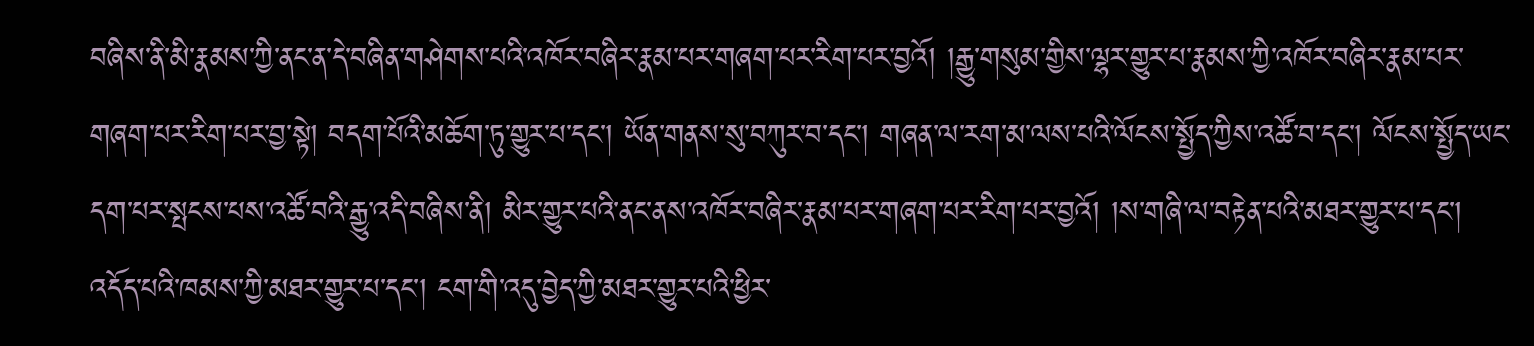བཞིས་ནི་མི་རྣམས་ཀྱི་ནང་ན་དེ་བཞིན་གཤེགས་པའི་འཁོར་བཞིར་རྣམ་པར་གཞག་པར་རིག་པར་བྱའོ། །རྒྱུ་གསུམ་གྱིས་ལྷར་གྱུར་པ་རྣམས་ཀྱི་འཁོར་བཞིར་རྣམ་པར་གཞག་པར་རིག་པར་བྱ་སྟེ། བདག་པོའི་མཆོག་ཏུ་གྱུར་པ་དང་། ཡོན་གནས་སུ་བཀུར་བ་དང་། གཞན་ལ་རག་མ་ལས་པའི་ལོངས་སྤྱོད་ཀྱིས་འཚོ་བ་དང་། ལོངས་སྤྱོད་ཡང་དག་པར་སྤངས་པས་འཚོ་བའི་རྒྱུ་འདི་བཞིས་ནི། མིར་གྱུར་པའི་ནང་ནས་འཁོར་བཞིར་རྣམ་པར་གཞག་པར་རིག་པར་བྱའོ། །ས་གཞི་ལ་བརྟེན་པའི་མཐར་གྱུར་པ་དང་། འདོད་པའི་ཁམས་ཀྱི་མཐར་གྱུར་པ་དང་། ངག་གི་འདུ་བྱེད་ཀྱི་མཐར་གྱུར་པའི་ཕྱིར་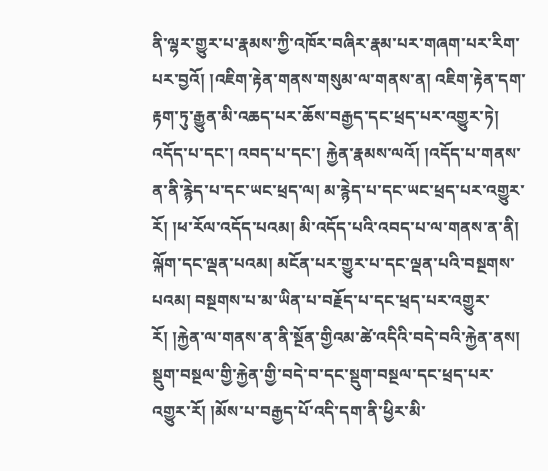ནི་ལྷར་གྱུར་པ་རྣམས་ཀྱི་འཁོར་བཞིར་རྣམ་པར་གཞག་པར་རིག་པར་བྱའོ། །འཇིག་རྟེན་གནས་གསུམ་ལ་གནས་ན། འཇིག་རྟེན་དག་རྟག་ཏུ་རྒྱུན་མི་འཆད་པར་ཆོས་བརྒྱད་དང་ཕྲད་པར་འགྱུར་ཏེ། འདོད་པ་དང་། འབད་པ་དང་། རྐྱེན་རྣམས་ལའོ། །འདོད་པ་གནས་ན་ནི་རྙེད་པ་དང་ཡང་ཕྲད་ལ། མ་རྙེད་པ་དང་ཡང་ཕྲད་པར་འགྱུར་རོ། །ཕ་རོལ་འདོད་པའམ། མི་འདོད་པའི་འབད་པ་ལ་གནས་ན་ནི། ལྐོག་དང་ལྡན་པའམ། མངོན་པར་གྱུར་པ་དང་ལྡན་པའི་བསྔགས་པའམ། བསྔགས་པ་མ་ཡིན་པ་བརྗོད་པ་དང་ཕྲད་པར་འགྱུར་རོ། །རྐྱེན་ལ་གནས་ན་ནི་སྔོན་གྱིའམ་ཚེ་འདིའི་བདེ་བའི་རྐྱེན་ནས།
སྡུག་བསྔལ་གྱི་རྐྱེན་གྱི་བདེ་བ་དང་སྡུག་བསྔལ་དང་ཕྲད་པར་འགྱུར་རོ། །མོས་པ་བརྒྱད་པོ་འདི་དག་ནི་ཕྱིར་མི་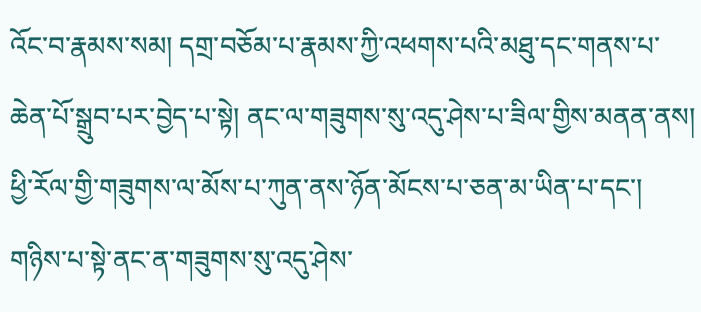འོང་བ་རྣམས་སམ། དགྲ་བཅོམ་པ་རྣམས་ཀྱི་འཕགས་པའི་མཐུ་དང་གནས་པ་ཆེན་པོ་སྒྲུབ་པར་བྱེད་པ་སྟེ། ནང་ལ་གཟུགས་སུ་འདུ་ཤེས་པ་ཟིལ་གྱིས་མནན་ནས། ཕྱི་རོལ་གྱི་གཟུགས་ལ་མོས་པ་ཀུན་ནས་ཉོན་མོངས་པ་ཅན་མ་ཡིན་པ་དང་། གཉིས་པ་སྟེ་ནང་ན་གཟུགས་སུ་འདུ་ཤེས་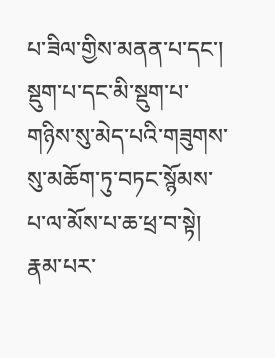པ་ཟིལ་གྱིས་མནན་པ་དང་། སྡུག་པ་དང་མི་སྡུག་པ་གཉིས་སུ་མེད་པའི་གཟུགས་སུ་མཆོག་ཏུ་བཏང་སྙོམས་པ་ལ་མོས་པ་ཆ་ཕྲ་བ་སྟེ། རྣམ་པར་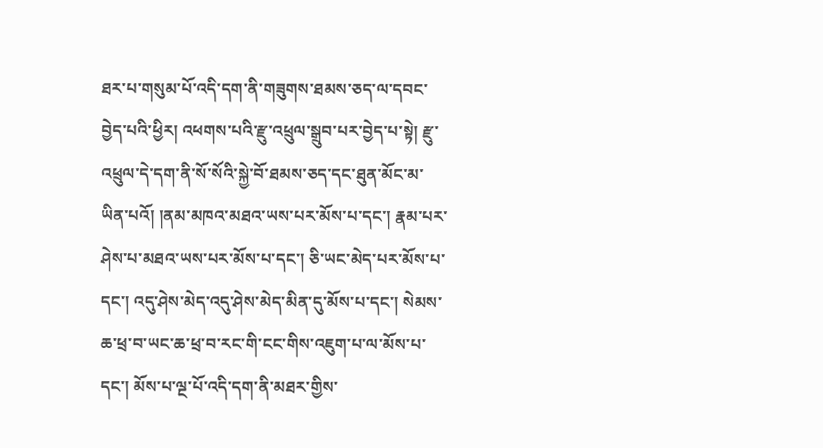ཐར་པ་གསུམ་པོ་འདི་དག་ནི་གཟུགས་ཐམས་ཅད་ལ་དབང་བྱེད་པའི་ཕྱིར། འཕགས་པའི་རྫུ་འཕྲུལ་སྒྲུབ་པར་བྱེད་པ་སྟེ། རྫུ་འཕྲུལ་དེ་དག་ནི་སོ་སོའི་སྐྱེ་བོ་ཐམས་ཅད་དང་ཐུན་མོང་མ་ཡིན་པའོ། །ནམ་མཁའ་མཐའ་ཡས་པར་མོས་པ་དང་། རྣམ་པར་ཤེས་པ་མཐའ་ཡས་པར་མོས་པ་དང་། ཅི་ཡང་མེད་པར་མོས་པ་དང་། འདུ་ཤེས་མེད་འདུ་ཤེས་མེད་མིན་དུ་མོས་པ་དང་། སེམས་ཆ་ཕྲ་བ་ཡང་ཆ་ཕྲ་བ་རང་གི་ངང་གིས་འཇུག་པ་ལ་མོས་པ་དང་། མོས་པ་ལྔ་པོ་འདི་དག་ནི་མཐར་གྱིས་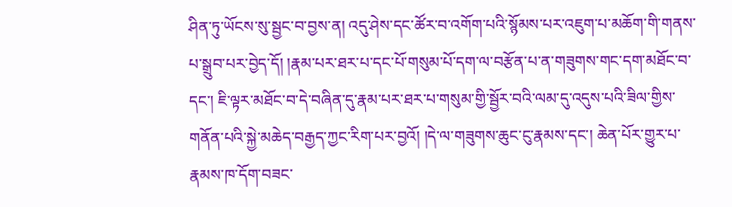ཤིན་ཏུ་ཡོངས་སུ་སྦྱང་བ་བྱས་ན། འདུ་ཤེས་དང་ཚོར་བ་འགོག་པའི་སྙོམས་པར་འཇུག་པ་མཆོག་གི་གནས་པ་སྒྲུབ་པར་བྱེད་དོ། །རྣམ་པར་ཐར་པ་དང་པོ་གསུམ་པོ་དག་ལ་བརྩོན་པ་ན་གཟུགས་གང་དག་མཐོང་བ་དང་། ཇི་ལྟར་མཐོང་བ་དེ་བཞིན་དུ་རྣམ་པར་ཐར་པ་གསུམ་གྱི་སྦྱོར་བའི་ལམ་དུ་འདུས་པའི་ཟིལ་གྱིས་གནོན་པའི་སྐྱེ་མཆེད་བརྒྱད་ཀྱང་རིག་པར་བྱའོ། །དེ་ལ་གཟུགས་ཆུང་ངུ་རྣམས་དང་། ཆེན་པོར་གྱུར་པ་རྣམས་ཁ་དོག་བཟང་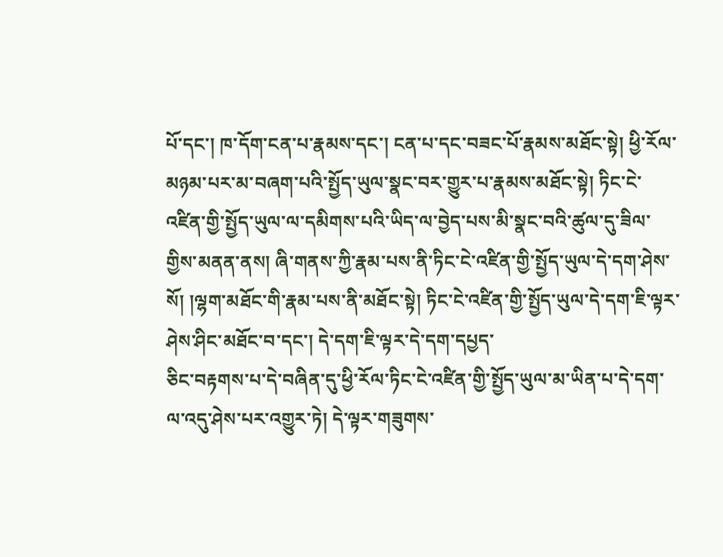པོ་དང་། ཁ་དོག་ངན་པ་རྣམས་དང་། ངན་པ་དང་བཟང་པོ་རྣམས་མཐོང་སྟེ། ཕྱི་རོལ་མཉམ་པར་མ་བཞག་པའི་སྤྱོད་ཡུལ་སྣང་བར་གྱུར་པ་རྣམས་མཐོང་སྟེ། ཏིང་ངེ་འཛིན་གྱི་སྤྱོད་ཡུལ་ལ་དམིགས་པའི་ཡིད་ལ་བྱེད་པས་མི་སྣང་བའི་ཚུལ་དུ་ཟིལ་གྱིས་མནན་ནས། ཞི་གནས་ཀྱི་རྣམ་པས་ནི་ཏིང་ངེ་འཛིན་གྱི་སྤྱོད་ཡུལ་དེ་དག་ཤེས་སོ། །ལྷག་མཐོང་གི་རྣམ་པས་ནི་མཐོང་སྟེ། ཏིང་ངེ་འཛིན་གྱི་སྤྱོད་ཡུལ་དེ་དག་ཇི་ལྟར་ཤེས་ཤིང་མཐོང་བ་དང་། དེ་དག་ཇི་ལྟར་དེ་དག་དཔྱད་
ཅིང་བརྟགས་པ་དེ་བཞིན་དུ་ཕྱི་རོལ་ཏིང་ངེ་འཛིན་གྱི་སྤྱོད་ཡུལ་མ་ཡིན་པ་དེ་དག་ལ་འདུ་ཤེས་པར་འགྱུར་ཏེ། དེ་ལྟར་གཟུགས་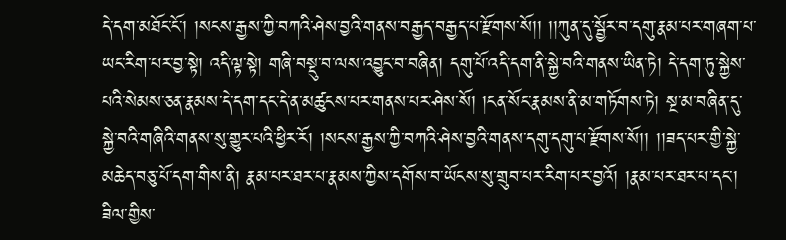དེ་དག་མཐོང་ངོ་། །སངས་རྒྱས་ཀྱི་བཀའི་ཤེས་བྱའི་གནས་བརྒྱད་བརྒྱད་པ་རྫོགས་སོ།། །།ཀུན་དུ་སྦྱོར་བ་དགུ་རྣམ་པར་གཞག་པ་ཡང་རིག་པར་བྱ་སྟེ། འདི་ལྟ་སྟེ། གཞི་བསྡུ་བ་ལས་འབྱུང་བ་བཞིན། དགུ་པོ་འདི་དག་ནི་སྐྱེ་བའི་གནས་ཡིན་ཏེ། དེ་དག་ཏུ་སྐྱེས་པའི་སེམས་ཅན་རྣམས་དེ་དག་དང་དེ་ན་མཚུངས་པར་གནས་པར་ཤེས་སོ། །ངན་སོང་རྣམས་ནི་མ་གཏོགས་ཏེ། སྔ་མ་བཞིན་དུ་སྐྱེ་བའི་གཞིའི་གནས་སུ་གྱུར་པའི་ཕྱིར་རོ། །སངས་རྒྱས་ཀྱི་བཀའི་ཤེས་བྱའི་གནས་དགུ་དགུ་པ་རྫོགས་སོ།། །།ཟད་པར་གྱི་སྐྱེ་མཆེད་བཅུ་པོ་དག་གིས་ནི། རྣམ་པར་ཐར་པ་རྣམས་ཀྱིས་དགོས་བ་ཡོངས་སུ་གྲུབ་པར་རིག་པར་བྱའོ། །རྣམ་པར་ཐར་པ་དང་། ཟིལ་གྱིས་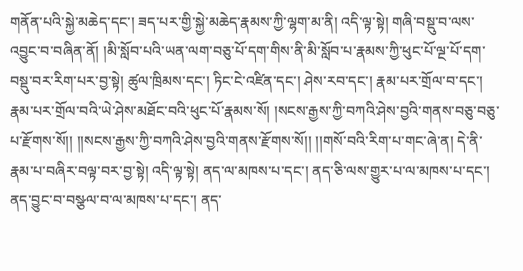གནོན་པའི་སྐྱེ་མཆེད་དང་། ཟད་པར་གྱི་སྐྱེ་མཆེད་རྣམས་ཀྱི་ལྷག་མ་ནི། འདི་ལྟ་སྟེ། གཞི་བསྡུ་བ་ལས་འབྱུང་བ་བཞིན་ནོ། །མི་སློབ་པའི་ཡན་ལག་བཅུ་པོ་དག་གིས་ནི་མི་སློབ་པ་རྣམས་ཀྱི་ཕུང་པོ་ལྔ་པོ་དག་བསྡུ་བར་རིག་པར་བྱ་སྟེ། ཚུལ་ཁྲིམས་དང་། ཏིང་ངེ་འཛིན་དང་། ཤེས་རབ་དང་། རྣམ་པར་གྲོལ་བ་དང་། རྣམ་པར་གྲོལ་བའི་ཡེ་ཤེས་མཐོང་བའི་ཕུང་པོ་རྣམས་སོ། །སངས་རྒྱས་ཀྱི་བཀའི་ཤེས་བྱའི་གནས་བཅུ་བཅུ་པ་རྫོགས་སོ།། །།སངས་རྒྱས་ཀྱི་བཀའི་ཤེས་བྱའི་གནས་རྫོགས་སོ།། །།གསོ་བའི་རིག་པ་གང་ཞེ་ན། དེ་ནི་རྣམ་པ་བཞིར་བལྟ་བར་བྱ་སྟེ། འདི་ལྟ་སྟེ། ནད་ལ་མཁས་པ་དང་། ནད་ཅི་ལས་གྱུར་པ་ལ་མཁས་པ་དང་། ནད་བྱུང་བ་བསྩལ་བ་ལ་མཁས་པ་དང་། ནད་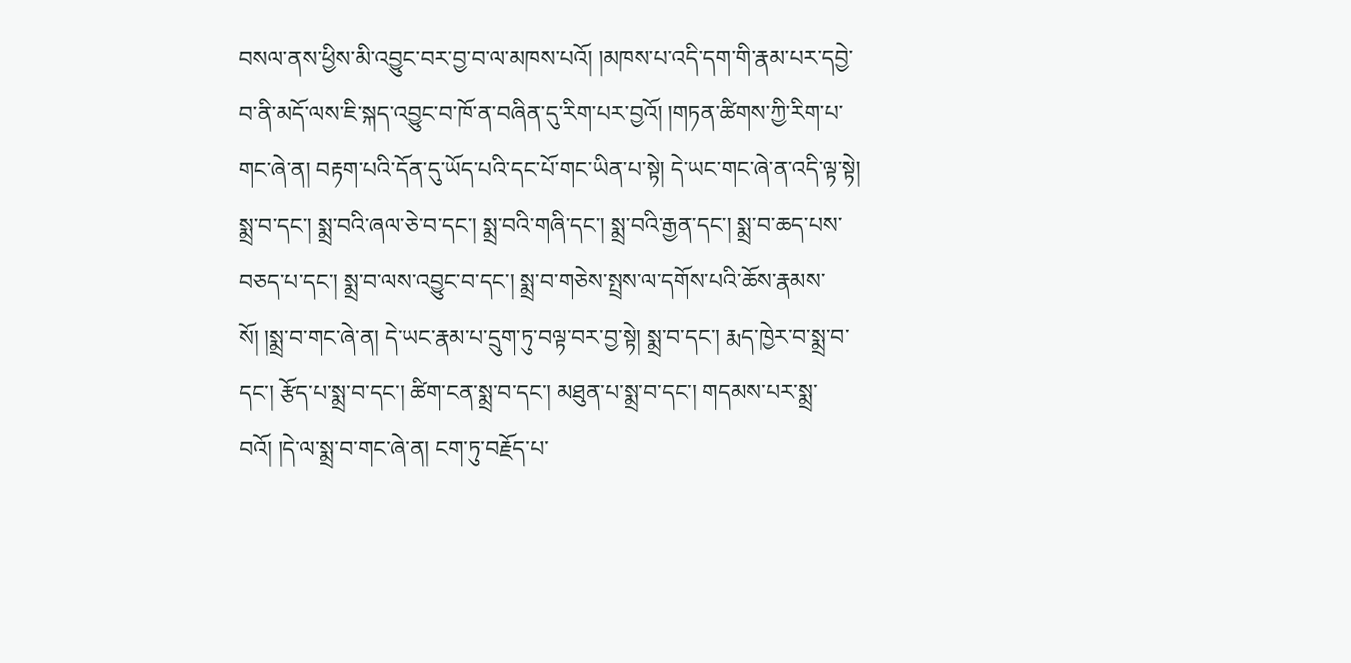བསལ་ནས་ཕྱིས་མི་འབྱུང་བར་བྱ་བ་ལ་མཁས་པའོ། །མཁས་པ་འདི་དག་གི་རྣམ་པར་དབྱེ་བ་ནི་མདོ་ལས་ཇི་སྐད་འབྱུང་བ་ཁོ་ན་བཞིན་དུ་རིག་པར་བྱའོ། །གཏན་ཚིགས་ཀྱི་རིག་པ་གང་ཞེ་ན། བརྟག་པའི་དོན་དུ་ཡོད་པའི་དང་པོ་གང་ཡིན་པ་སྟེ། དེ་ཡང་གང་ཞེ་ན་འདི་ལྟ་སྟེ། སྨྲ་བ་དང་། སྨྲ་བའི་ཞལ་ཅེ་བ་དང་། སྨྲ་བའི་གཞི་དང་། སྨྲ་བའི་རྒྱན་དང་། སྨྲ་བ་ཆད་པས་
བཅད་པ་དང་། སྨྲ་བ་ལས་འབྱུང་བ་དང་། སྨྲ་བ་གཅེས་སྤྲས་ལ་དགོས་པའི་ཆོས་རྣམས་སོ། །སྨྲ་བ་གང་ཞེ་ན། དེ་ཡང་རྣམ་པ་དྲུག་ཏུ་བལྟ་བར་བྱ་སྟེ། སྨྲ་བ་དང་། རྨད་ཁྱེར་བ་སྨྲ་བ་དང་། རྩོད་པ་སྨྲ་བ་དང་། ཚིག་ངན་སྨྲ་བ་དང་། མཐུན་པ་སྨྲ་བ་དང་། གདམས་པར་སྨྲ་བའོ། །དེ་ལ་སྨྲ་བ་གང་ཞེ་ན། ངག་ཏུ་བརྗོད་པ་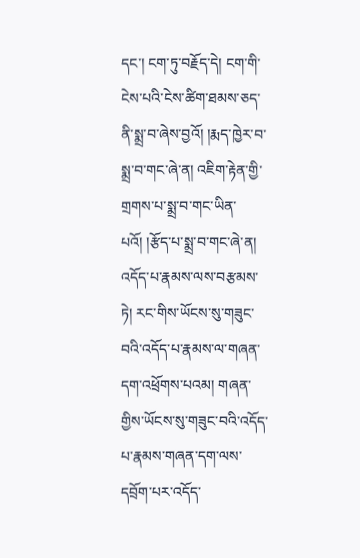དང་། ངག་ཏུ་བརྗོད་དེ། ངག་གི་ངེས་པའི་ངེས་ཚིག་ཐམས་ཅད་ནི་སྨྲ་བ་ཞེས་བྱའོ། །རྨད་ཁྱེར་བ་སྨྲ་བ་གང་ཞེ་ན། འཇིག་རྟེན་གྱི་གྲགས་པ་སྨྲ་བ་གང་ཡིན་པའོ། །རྩོད་པ་སྨྲ་བ་གང་ཞེ་ན། འདོད་པ་རྣམས་ལས་བརྩམས་ཏེ། རང་གིས་ཡོངས་སུ་གཟུང་བའི་འདོད་པ་རྣམས་ལ་གཞན་དག་འཕྲོགས་པའམ། གཞན་གྱིས་ཡོངས་སུ་གཟུང་བའི་འདོད་པ་རྣམས་གཞན་དག་ལས་དབྲོག་པར་འདོད་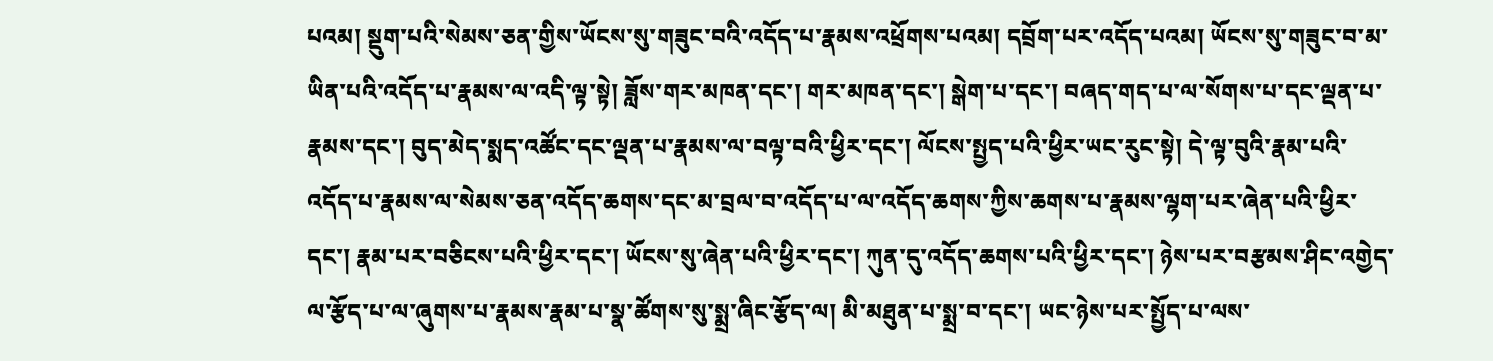པའམ། སྡུག་པའི་སེམས་ཅན་གྱིས་ཡོངས་སུ་གཟུང་བའི་འདོད་པ་རྣམས་འཕྲོགས་པའམ། དབྲོག་པར་འདོད་པའམ། ཡོངས་སུ་གཟུང་བ་མ་ཡིན་པའི་འདོད་པ་རྣམས་ལ་འདི་ལྟ་སྟེ། ཟློས་གར་མཁན་དང་། གར་མཁན་དང་། སྒེག་པ་དང་། བཞད་གད་པ་ལ་སོགས་པ་དང་ལྡན་པ་རྣམས་དང་། བུད་མེད་སྨད་འཚོང་དང་ལྡན་པ་རྣམས་ལ་བལྟ་བའི་ཕྱིར་དང་། ལོངས་སྤྱད་པའི་ཕྱིར་ཡང་རུང་སྟེ། དེ་ལྟ་བུའི་རྣམ་པའི་འདོད་པ་རྣམས་ལ་སེམས་ཅན་འདོད་ཆགས་དང་མ་བྲལ་བ་འདོད་པ་ལ་འདོད་ཆགས་ཀྱིས་ཆགས་པ་རྣམས་ལྷག་པར་ཞེན་པའི་ཕྱིར་དང་། རྣམ་པར་བཅིངས་པའི་ཕྱིར་དང་། ཡོངས་སུ་ཞེན་པའི་ཕྱིར་དང་། ཀུན་དུ་འདོད་ཆགས་པའི་ཕྱིར་དང་། ཉེས་པར་བརྩམས་ཤིང་འགྱེད་ལ་རྩོད་པ་ལ་ཞུགས་པ་རྣམས་རྣམ་པ་སྣ་ཚོགས་སུ་སྨྲ་ཞིང་རྩོད་ལ། མི་མཐུན་པ་སྨྲ་བ་དང་། ཡང་ཉེས་པར་སྤྱོད་པ་ལས་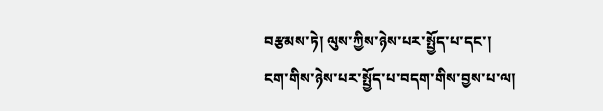བརྩམས་ཏེ། ལུས་ཀྱིས་ཉེས་པར་སྤྱོད་པ་དང་། ངག་གིས་ཉེས་པར་སྤྱོད་པ་བདག་གིས་བྱས་པ་ལ།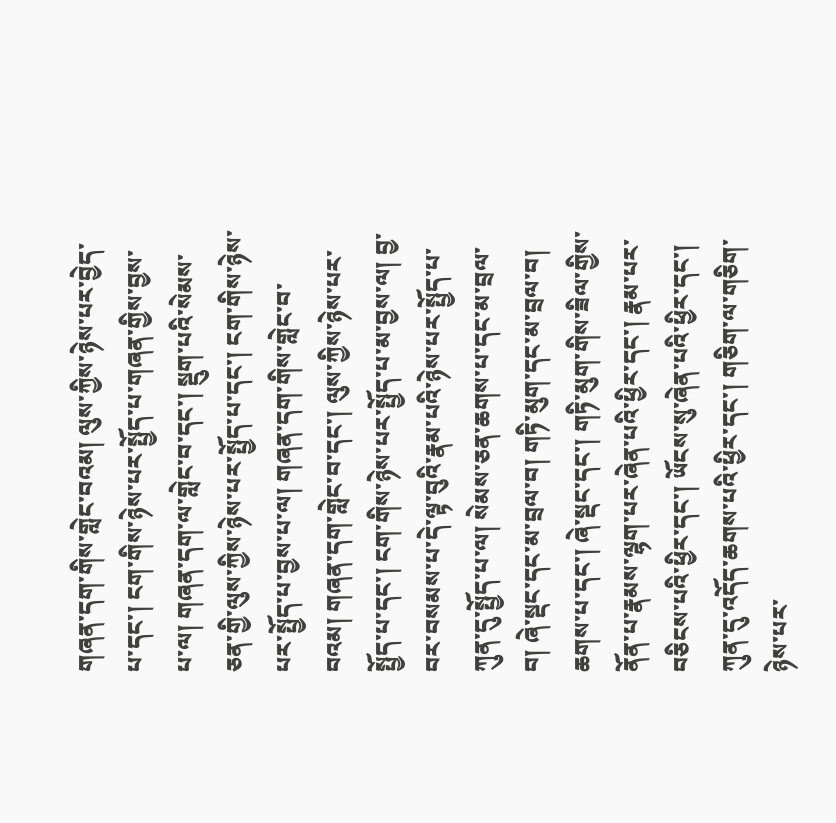གཞན་དག་གིས་གླེང་བའམ། ལུས་ཀྱིས་ཉེས་པར་བྱེད་པ་དང་། ངག་གིས་ཉེས་པར་སྤྱོད་པ་གཞན་གྱིས་བྱས་པ་ལ། གཞན་དག་ལ་གླེང་བ་དང་། སྡུག་པའི་སེམས་ཅན་གྱི་ལུས་ཀྱིས་ཉེས་པར་སྤྱོད་པ་དང་། ངག་གིས་ཉེས་པར་སྤྱོད་པ་བྱས་པ་ལ། གཞན་དག་གིས་གླེང་བ་
བའམ། གཞན་དག་གླེང་བ་དང་། ལུས་ཀྱིས་ཉེས་པར་སྤྱོད་པ་དང་། ངག་གིས་ཉེས་པར་སྤྱོད་པ་མ་བྱས་ལ། བྱ་བར་བསམས་པ་དེ་ལྟ་བུའི་རྣམ་པའི་ཉེས་པར་སྤྱོད་པ་ཀུན་དུ་སྤྱོད་པ་ལ། སེམས་ཅན་ཆགས་པ་དང་མ་བྲལ་བ། ཞེ་སྡང་དང་མ་བྲལ་བ། གཏི་མུག་དང་མ་བྲལ་བ། ཆགས་པ་དང་། ཞེ་སྡང་དང་། གཏི་མུག་གིས་ཟིལ་གྱིས་ནོན་པ་རྣམས་ལྷག་པར་ཞེན་པའི་ཕྱིར་དང་། རྣམ་པར་བཅིངས་པའི་ཕྱིར་དང་། ཡོངས་སུ་ཞེན་པའི་ཕྱིར་དང་། ཀུན་དུ་འདོད་ཆགས་པའི་ཕྱིར་དང་། གཅིག་ལ་གཅིག་ཉེས་པར་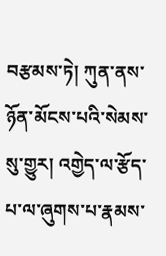བརྩམས་ཏེ། ཀུན་ནས་ཉོན་མོངས་པའི་སེམས་སུ་གྱུར། འགྱེད་ལ་རྩོད་པ་ལ་ཞུགས་པ་རྣམས་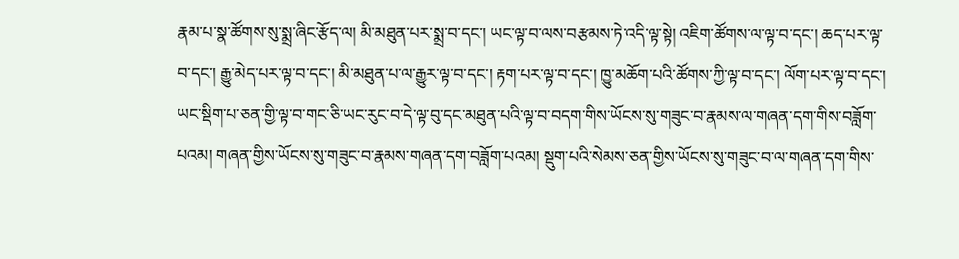རྣམ་པ་སྣ་ཚོགས་སུ་སྨྲ་ཞིང་རྩོད་ལ། མི་མཐུན་པར་སྨྲ་བ་དང་། ཡང་ལྟ་བ་ལས་བརྩམས་ཏེ་འདི་ལྟ་སྟེ། འཇིག་ཚོགས་ལ་ལྟ་བ་དང་། ཆད་པར་ལྟ་བ་དང་། རྒྱུ་མེད་པར་ལྟ་བ་དང་། མི་མཐུན་པ་ལ་རྒྱུར་ལྟ་བ་དང་། རྟག་པར་ལྟ་བ་དང་། ཁྱུ་མཆོག་པའི་ཚོགས་ཀྱི་ལྟ་བ་དང་། ལོག་པར་ལྟ་བ་དང་། ཡང་སྡིག་པ་ཅན་གྱི་ལྟ་བ་གང་ཅི་ཡང་རུང་བ་དེ་ལྟ་བུ་དང་མཐུན་པའི་ལྟ་བ་བདག་གིས་ཡོངས་སུ་གཟུང་བ་རྣམས་ལ་གཞན་དག་གིས་བཟློག་པའམ། གཞན་གྱིས་ཡོངས་སུ་གཟུང་བ་རྣམས་གཞན་དག་བཟློག་པའམ། སྡུག་པའི་སེམས་ཅན་གྱིས་ཡོངས་སུ་གཟུང་བ་ལ་གཞན་དག་གིས་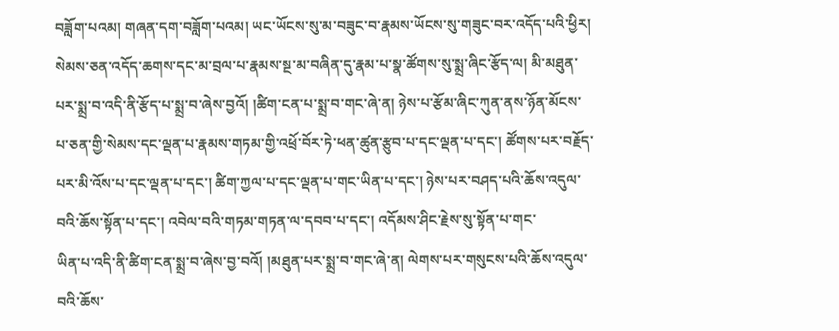བཟློག་པའམ། གཞན་དག་བཟློག་པའམ། ཡང་ཡོངས་སུ་མ་བཟུང་བ་རྣམས་ཡོངས་སུ་གཟུང་བར་འདོད་པའི་ཕྱིར། སེམས་ཅན་འདོད་ཆགས་དང་མ་བྲལ་པ་རྣམས་སྔ་མ་བཞིན་དུ་རྣམ་པ་སྣ་ཚོགས་སུ་སྨྲ་ཞིང་རྩོད་ལ། མི་མཐུན་པར་སྨྲ་བ་འདི་ནི་རྩོད་པ་སྨྲ་བ་ཞེས་བྱའོ། །ཚིག་ངན་པ་སྨྲ་བ་གང་ཞེ་ན། ཉེས་པ་རྩོམ་ཞིང་ཀུན་ནས་ཉོན་མོངས་པ་ཅན་གྱི་སེམས་དང་ལྡན་པ་རྣམས་གཏམ་གྱི་འཕྲོ་བོར་ཏེ་ཕན་ཚུན་རྩུབ་པ་དང་ལྡན་པ་དང་། ཚོགས་པར་བརྗོད་པར་མི་འོས་པ་དང་ལྡན་པ་དང་། ཚིག་ཀྱལ་པ་དང་ལྡན་པ་གང་ཡིན་པ་དང་། ཉེས་པར་བཤད་པའི་ཆོས་འདུལ་བའི་ཆོས་སྟོན་པ་དང་། འབེལ་བའི་གཏམ་གཏན་ལ་དབབ་པ་དང་། འདོམས་ཤིང་རྗེས་སུ་སྟོན་པ་གང་
ཡིན་པ་འདི་ནི་ཚིག་ངན་སྨྲ་བ་ཞེས་བྱ་བའོ། །མཐུན་པར་སྨྲ་བ་གང་ཞེ་ན། ལེགས་པར་གསུངས་པའི་ཆོས་འདུལ་བའི་ཆོས་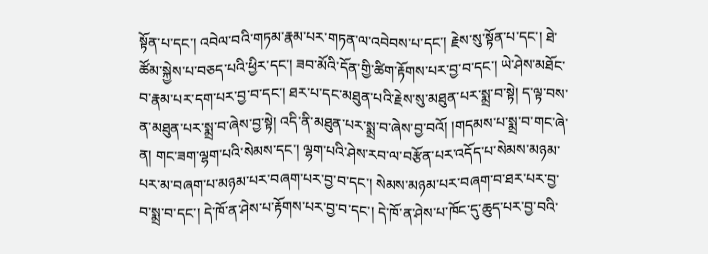སྟོན་པ་དང་། འབེལ་བའི་གཏམ་རྣམ་པར་གཏན་ལ་འབེབས་པ་དང་། རྗེས་སུ་སྟོན་པ་དང་། ཐེ་ཚོམ་སྐྱེས་པ་བཅད་པའི་ཕྱིར་དང་། ཟབ་མོའི་དོན་གྱི་ཚིག་རྟོགས་པར་བྱ་བ་དང་། ཡེ་ཤེས་མཐོང་བ་རྣམ་པར་དག་པར་བྱ་བ་དང་། ཐར་པ་དང་མཐུན་པའི་རྗེས་སུ་མཐུན་པར་སྨྲ་བ་སྟེ། ད་ལྟ་བས་ན་མཐུན་པར་སྨྲ་བ་ཞེས་བྱ་སྟེ། འདི་ནི་མཐུན་པར་སྨྲ་བ་ཞེས་བྱ་བའོ། །གདམས་པ་སྨྲ་བ་གང་ཞེ་ན། གང་ཟག་ལྷག་པའི་སེམས་དང་། ལྷག་པའི་ཤེས་རབ་ལ་བརྩོན་པར་འདོད་པ་སེམས་མཉམ་པར་མ་བཞག་པ་མཉམ་པར་བཞག་པར་བྱ་བ་དང་། སེམས་མཉམ་པར་བཞག་བ་ཐར་པར་བྱ་བ་སྨྲ་བ་དང་། དེ་ཁོ་ན་ཤེས་པ་རྟོགས་པར་བྱ་བ་དང་། དེ་ཁོ་ན་ཤེས་པ་ཁོང་དུ་ཆུད་པར་བྱ་བའི་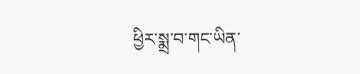ཕྱིར་སྨྲ་བ་གང་ཡིན་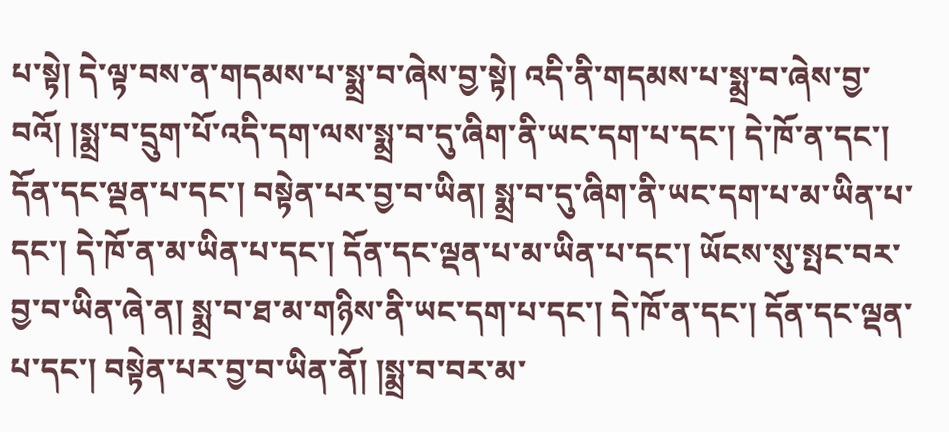པ་སྟེ། དེ་ལྟ་བས་ན་གདམས་པ་སྨྲ་བ་ཞེས་བྱ་སྟེ། འདི་ནི་གདམས་པ་སྨྲ་བ་ཞེས་བྱ་བའོ། །སྨྲ་བ་དྲུག་པོ་འདི་དག་ལས་སྨྲ་བ་དུ་ཞིག་ནི་ཡང་དག་པ་དང་། དེ་ཁོ་ན་དང་། དོན་དང་ལྡན་པ་དང་། བསྟེན་པར་བྱ་བ་ཡིན། སྨྲ་བ་དུ་ཞིག་ནི་ཡང་དག་པ་མ་ཡིན་པ་དང་། དེ་ཁོ་ན་མ་ཡིན་པ་དང་། དོན་དང་ལྡན་པ་མ་ཡིན་པ་དང་། ཡོངས་སུ་སྤང་བར་བྱ་བ་ཡིན་ཞེ་ན། སྨྲ་བ་ཐ་མ་གཉིས་ནི་ཡང་དག་པ་དང་། དེ་ཁོ་ན་དང་། དོན་དང་ལྡན་པ་དང་། བསྟེན་པར་བྱ་བ་ཡིན་ནོ། །སྨྲ་བ་བར་མ་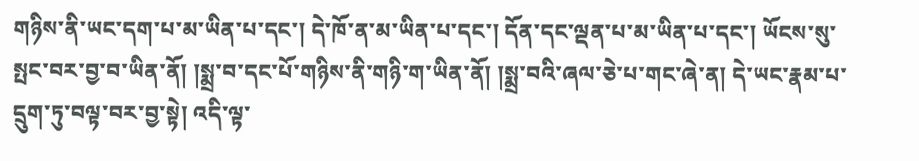གཉིས་ནི་ཡང་དག་པ་མ་ཡིན་པ་དང་། དེ་ཁོ་ན་མ་ཡིན་པ་དང་། དོན་དང་ལྡན་པ་མ་ཡིན་པ་དང་། ཡོངས་སུ་སྤང་བར་བྱ་བ་ཡིན་ནོ། །སྨྲ་བ་དང་པོ་གཉིས་ནི་གཉི་ག་ཡིན་ནོ། །སྨྲ་བའི་ཞལ་ཅེ་པ་གང་ཞེ་ན། དེ་ཡང་རྣམ་པ་དྲུག་ཏུ་བལྟ་བར་བྱ་སྟེ། འདི་ལྟ་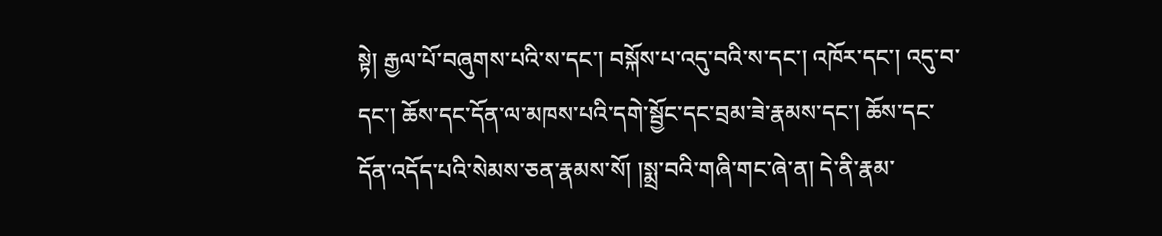སྟེ། རྒྱལ་པོ་བཞུགས་པའི་ས་དང་། བསྐོས་པ་འདུ་བའི་ས་དང་། འཁོར་དང་། འདུ་བ་དང་། ཆོས་དང་དོན་ལ་མཁས་པའི་དགེ་སྦྱོང་དང་བྲམ་ཟེ་རྣམས་དང་། ཆོས་དང་དོན་འདོད་པའི་སེམས་ཅན་རྣམས་སོ། །སྨྲ་བའི་གཞི་གང་ཞེ་ན། དེ་ནི་རྣམ་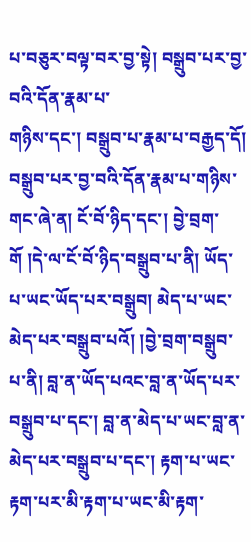པ་བཅུར་བལྟ་བར་བྱ་སྟེ། བསྒྲུབ་པར་བྱ་བའི་དོན་རྣམ་པ་
གཉིས་དང་། བསྒྲུབ་པ་རྣམ་པ་བརྒྱད་དོ། བསྒྲུབ་པར་བྱ་བའི་དོན་རྣམ་པ་གཉིས་གང་ཞེ་ན། ངོ་བོ་ཉིད་དང་། བྱེ་བྲག་གོ །དེ་ལ་ངོ་བོ་ཉིད་བསྒྲུབ་པ་ནི། ཡོད་པ་ཡང་ཡོད་པར་བསྒྲུབ། མེད་པ་ཡང་མེད་པར་བསྒྲུབ་པའོ། །བྱེ་བྲག་བསྒྲུབ་པ་ནི། བླ་ན་ཡོད་པའང་བླ་ན་ཡོད་པར་བསྒྲུབ་པ་དང་། བླ་ན་མེད་པ་ཡང་བླ་ན་མེད་པར་བསྒྲུབ་པ་དང་། རྟག་པ་ཡང་རྟག་པར་མི་རྟག་པ་ཡང་མི་རྟག་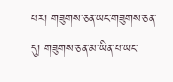པར། གཟུགས་ཅན་ཡང་གཟུགས་ཅན་དུ། གཟུགས་ཅན་མ་ཡིན་པ་ཡང་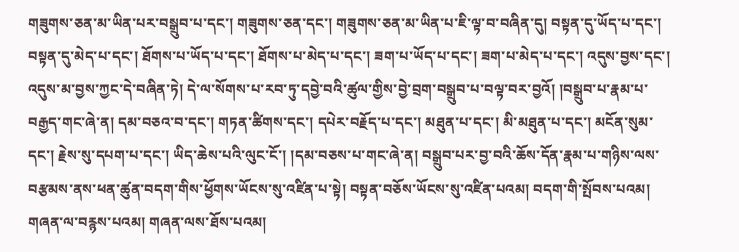གཟུགས་ཅན་མ་ཡིན་པར་བསྒྲུབ་པ་དང་། གཟུགས་ཅན་དང་། གཟུགས་ཅན་མ་ཡིན་པ་ཇི་ལྟ་བ་བཞིན་དུ། བསྟན་དུ་ཡོད་པ་དང་། བསྟན་དུ་མེད་པ་དང་། ཐོགས་པ་ཡོད་པ་དང་། ཐོགས་པ་མེད་པ་དང་། ཟག་པ་ཡོད་པ་དང་། ཟག་པ་མེད་པ་དང་། འདུས་བྱས་དང་། འདུས་མ་བྱས་ཀྱང་དེ་བཞིན་ཏེ། དེ་ལ་སོགས་པ་རབ་ཏུ་དབྱེ་བའི་ཚུལ་གྱིས་བྱེ་བྲག་བསྒྲུབ་པ་བལྟ་བར་བྱའོ། །བསྒྲུབ་པ་རྣམ་པ་བརྒྱད་གང་ཞེ་ན། དམ་བཅའ་བ་དང་། གཏན་ཚིགས་དང་། དཔེར་བརྗོད་པ་དང་། མཐུན་པ་དང་། མི་མཐུན་པ་དང་། མངོན་སུམ་དང་། རྗེས་སུ་དཔག་པ་དང་། ཡིད་ཆེས་པའི་ལུང་ངོ་། །དམ་བཅས་པ་གང་ཞེ་ན། བསྒྲུབ་པར་བྱ་བའི་ཆོས་དོན་རྣམ་པ་གཉིས་ལས་བརྩམས་ནས་ཕན་ཚུན་བདག་གིས་ཕྱོགས་ཡོངས་སུ་འཛིན་པ་སྟེ། བསྟན་བཅོས་ཡོངས་སུ་འཛིན་པའམ། བདག་གི་སྤོབས་པའམ། གཞན་ལ་བརྙས་པའམ། གཞན་ལས་ཐོས་པའམ།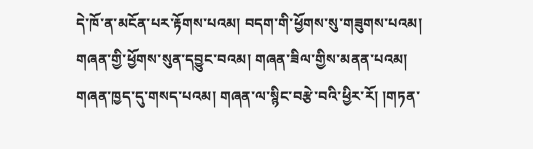དེ་ཁོ་ན་མངོན་པར་རྟོགས་པའམ། བདག་གི་ཕྱོགས་སུ་གཟུགས་པའམ། གཞན་གྱི་ཕྱོགས་སུན་དབྱུང་བའམ། གཞན་ཟིལ་གྱིས་མནན་པའམ། གཞན་ཁྱད་དུ་གསད་པའམ། གཞན་ལ་སྙིང་བརྩེ་བའི་ཕྱིར་རོ། །གཏན་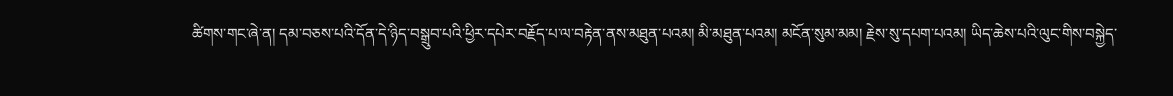ཚིགས་གང་ཞེ་ན། དམ་བཅས་པའི་དོན་དེ་ཉིད་བསྒྲུབ་པའི་ཕྱིར་དཔེར་བརྗོད་པ་ལ་བརྟེན་ནས་མཐུན་པའམ། མི་མཐུན་པའམ། མངོན་སུམ་མམ། རྗེས་སུ་དཔག་པའམ། ཡིད་ཆེས་པའི་ལུང་གིས་བསྐྱེད་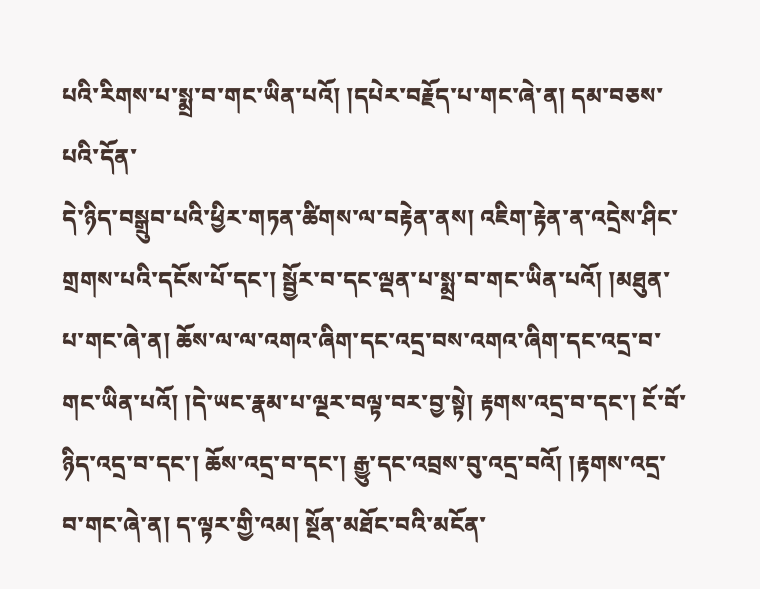པའི་རིགས་པ་སྨྲ་བ་གང་ཡིན་པའོ། །དཔེར་བརྗོད་པ་གང་ཞེ་ན། དམ་བཅས་པའི་དོན་
དེ་ཉིད་བསྒྲུབ་པའི་ཕྱིར་གཏན་ཚིགས་ལ་བརྟེན་ནས། འཇིག་རྟེན་ན་འདྲེས་ཤིང་གྲགས་པའི་དངོས་པོ་དང་། སྦྱོར་བ་དང་ལྡན་པ་སྨྲ་བ་གང་ཡིན་པའོ། །མཐུན་པ་གང་ཞེ་ན། ཆོས་ལ་ལ་འགའ་ཞིག་དང་འདྲ་བས་འགའ་ཞིག་དང་འདྲ་བ་གང་ཡིན་པའོ། །དེ་ཡང་རྣམ་པ་ལྔར་བལྟ་བར་བྱ་སྟེ། རྟགས་འདྲ་བ་དང་། ངོ་བོ་ཉིད་འདྲ་བ་དང་། ཆོས་འདྲ་བ་དང་། རྒྱུ་དང་འབྲས་བུ་འདྲ་བའོ། །རྟགས་འདྲ་བ་གང་ཞེ་ན། ད་ལྟར་གྱི་འམ། སྔོན་མཐོང་བའི་མངོན་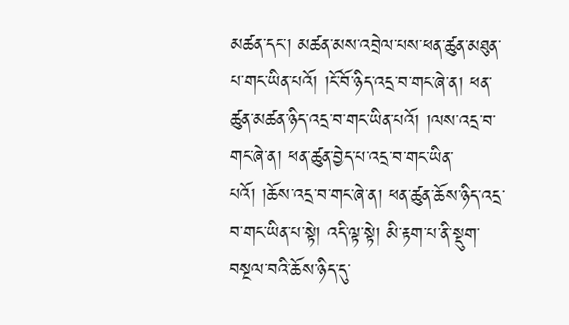མཚན་དང་། མཚན་མས་འབྲེལ་པས་ཕན་ཚུན་མཐུན་པ་གང་ཡིན་པའོ། །ངོ་བོ་ཉིད་འདྲ་བ་གང་ཞེ་ན། ཕན་ཚུན་མཚན་ཉིད་འདྲ་བ་གང་ཡིན་པའོ། །ལས་འདྲ་བ་གང་ཞེ་ན། ཕན་ཚུན་བྱེད་པ་འདྲ་བ་གང་ཡིན་པའོ། །ཆོས་འདྲ་བ་གང་ཞེ་ན། ཕན་ཚུན་ཆོས་ཉིད་འདྲ་བ་གང་ཡིན་པ་སྟེ། འདི་ལྟ་སྟེ། མི་རྟག་པ་ནི་སྡུག་བསྔལ་བའི་ཆོས་ཉིད་དུ་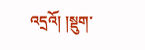འདྲའོ། །སྡུག་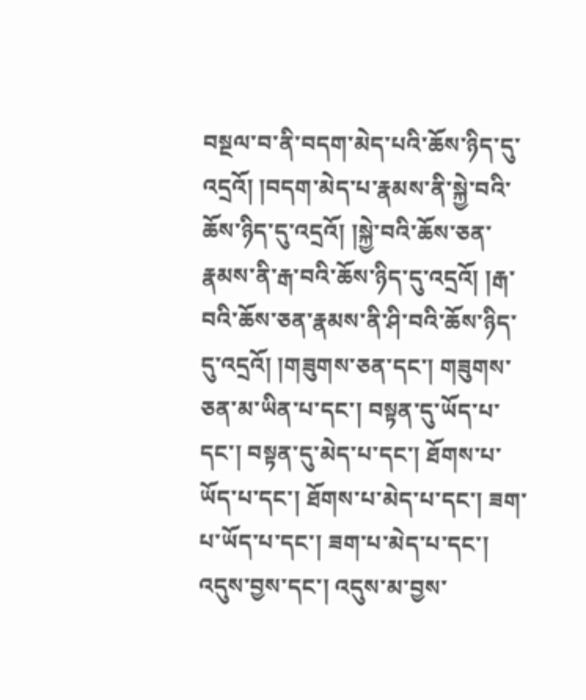བསྔལ་བ་ནི་བདག་མེད་པའི་ཆོས་ཉིད་དུ་འདྲའོ། །བདག་མེད་པ་རྣམས་ནི་སྐྱེ་བའི་ཆོས་ཉིད་དུ་འདྲའོ། །སྐྱེ་བའི་ཆོས་ཅན་རྣམས་ནི་རྒ་བའི་ཆོས་ཉིད་དུ་འདྲའོ། །རྒ་བའི་ཆོས་ཅན་རྣམས་ནི་ཤི་བའི་ཆོས་ཉིད་དུ་འདྲའོ། །གཟུགས་ཅན་དང་། གཟུགས་ཅན་མ་ཡིན་པ་དང་། བསྟན་དུ་ཡོད་པ་དང་། བསྟན་དུ་མེད་པ་དང་། ཐོགས་པ་ཡོད་པ་དང་། ཐོགས་པ་མེད་པ་དང་། ཟག་པ་ཡོད་པ་དང་། ཟག་པ་མེད་པ་དང་། འདུས་བྱས་དང་། འདུས་མ་བྱས་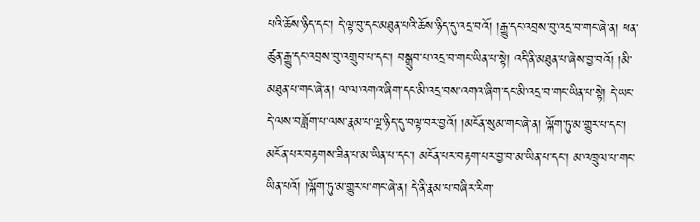པའི་ཆོས་ཉིད་དང་། དེ་ལྟ་བུ་དང་མཐུན་པའི་ཆོས་ཉིད་དུ་འདྲ་བའོ། །རྒྱུ་དང་འབྲས་བུ་འདྲ་བ་གང་ཞེ་ན། ཕན་ཚུན་རྒྱུ་དང་འབྲས་བུ་འགྲུབ་པ་དང་། བསྒྲུབ་པ་འདྲ་བ་གང་ཡིན་པ་སྟེ། འདི་ནི་མཐུན་པ་ཞེས་བྱ་བའོ། །མི་མཐུན་པ་གང་ཞེ་ན། ལ་ལ་འགའ་ཞིག་དང་མི་འདྲ་བས་འགའ་ཞིག་དང་མི་འདྲ་བ་གང་ཡིན་པ་སྟེ། དེ་ཡང་དེ་ལས་བཟློག་པ་ལས་རྣམ་པ་ལྔ་ཉིད་དུ་བལྟ་བར་བྱའོ། །མངོན་སུམ་གང་ཞེ་ན། ལྐོག་ཏུ་མ་གྱུར་པ་དང་། མངོན་པར་བརྟགས་ཟིན་པ་མ་ཡིན་པ་དང་། མངོན་པར་བརྟག་པར་བྱ་བ་མ་ཡིན་པ་དང་། མ་འཁྲུལ་པ་གང་ཡིན་པའོ། །ལྐོག་ཏུ་མ་གྱུར་པ་གང་ཞེ་ན། དེ་ནི་རྣམ་པ་བཞིར་རིག་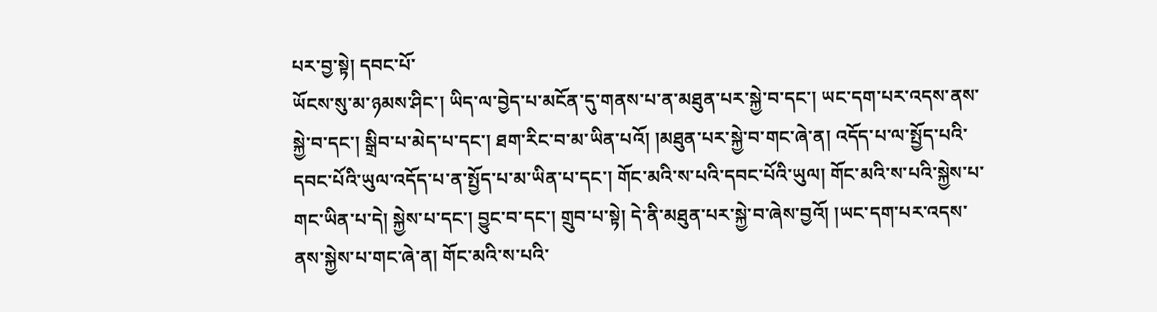པར་བྱ་སྟེ། དབང་པོ་
ཡོངས་སུ་མ་ཉམས་ཤིང་། ཡིད་ལ་བྱེད་པ་མངོན་དུ་གནས་པ་ན་མཐུན་པར་སྐྱེ་བ་དང་། ཡང་དག་པར་འདས་ནས་སྐྱེ་བ་དང་། སྒྲིབ་པ་མེད་པ་དང་། ཐག་རིང་བ་མ་ཡིན་པའོ། །མཐུན་པར་སྐྱེ་བ་གང་ཞེ་ན། འདོད་པ་ལ་སྤྱོད་པའི་དབང་པོའི་ཡུལ་འདོད་པ་ན་སྤྱོད་པ་མ་ཡིན་པ་དང་། གོང་མའི་ས་པའི་དབང་པོའི་ཡུལ། གོང་མའི་ས་པའི་སྐྱེས་པ་གང་ཡིན་པ་དེ། སྐྱེས་པ་དང་། བྱུང་བ་དང་། གྲུབ་པ་སྟེ། དེ་ནི་མཐུན་པར་སྐྱེ་བ་ཞེས་བྱའོ། །ཡང་དག་པར་འདས་ནས་སྐྱེས་པ་གང་ཞེ་ན། གོང་མའི་ས་པའི་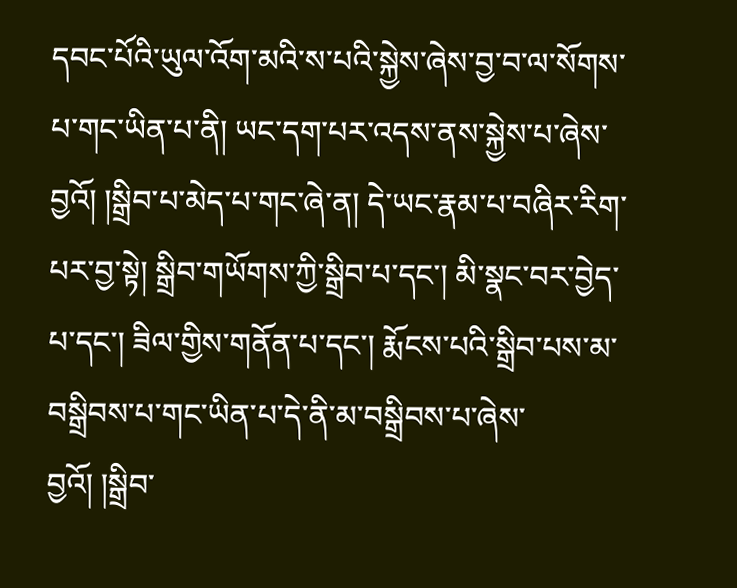དབང་པོའི་ཡུལ་འོག་མའི་ས་པའི་སྐྱེས་ཞེས་བྱ་བ་ལ་སོགས་པ་གང་ཡིན་པ་ནི། ཡང་དག་པར་འདས་ནས་སྐྱེས་པ་ཞེས་བྱའོ། །སྒྲིབ་པ་མེད་པ་གང་ཞེ་ན། དེ་ཡང་རྣམ་པ་བཞིར་རིག་པར་བྱ་སྟེ། སྒྲིབ་གཡོགས་ཀྱི་སྒྲིབ་པ་དང་། མི་སྣང་བར་བྱེད་པ་དང་། ཟིལ་གྱིས་གནོན་པ་དང་། རྨོངས་པའི་སྒྲིབ་པས་མ་བསྒྲིབས་པ་གང་ཡིན་པ་དེ་ནི་མ་བསྒྲིབས་པ་ཞེས་བྱའོ། །སྒྲིབ་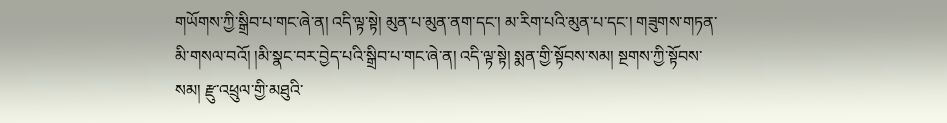གཡོགས་ཀྱི་སྒྲིབ་པ་གང་ཞེ་ན། འདི་ལྟ་སྟེ། མུན་པ་མུན་ནག་དང་། མ་རིག་པའི་མུན་པ་དང་། གཟུགས་གཏན་མི་གསལ་བའོ། །མི་སྣང་བར་བྱེད་པའི་སྒྲིབ་པ་གང་ཞེ་ན། འདི་ལྟ་སྟེ། སྨན་གྱི་སྟོབས་སམ། སྔགས་ཀྱི་སྟོབས་སམ། རྫུ་འཕྲུལ་གྱི་མཐུའི་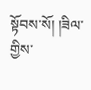སྟོབས་སོ། །ཟིལ་གྱིས་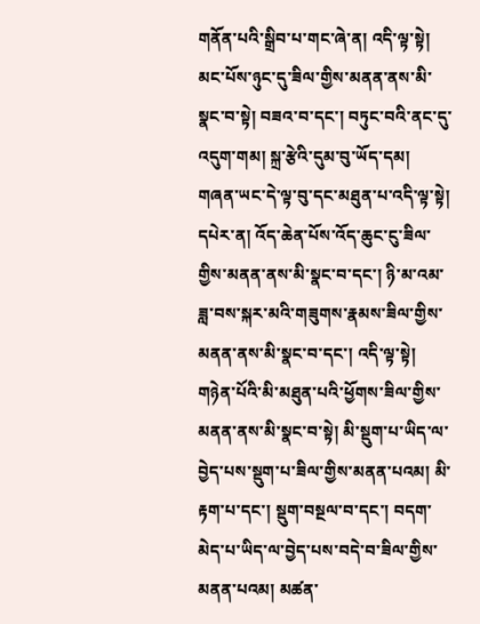གནོན་པའི་སྒྲིབ་པ་གང་ཞེ་ན། འདི་ལྟ་སྟེ། མང་པོས་ཉུང་དུ་ཟིལ་གྱིས་མནན་ནས་མི་སྣང་བ་སྟེ། བཟའ་བ་དང་། བཏུང་བའི་ནང་དུ་འདུག་གམ། སྐྲ་རྩེའི་དུམ་བུ་ཡོད་དམ། གཞན་ཡང་དེ་ལྟ་བུ་དང་མཐུན་པ་འདི་ལྟ་སྟེ། དཔེར་ན། འོད་ཆེན་པོས་འོད་ཆུང་ངུ་ཟིལ་གྱིས་མནན་ནས་མི་སྣང་བ་དང་། ཉི་མ་འམ་ཟླ་བས་སྐར་མའི་གཟུགས་རྣམས་ཟིལ་གྱིས་མནན་ནས་མི་སྣང་བ་དང་། འདི་ལྟ་སྟེ། གཉེན་པོའི་མི་མཐུན་པའི་ཕྱོགས་ཟིལ་གྱིས་མནན་ནས་མི་སྣང་བ་སྟེ། མི་སྡུག་པ་ཡིད་ལ་བྱེད་པས་སྡུག་པ་ཟིལ་གྱིས་མནན་པའམ། མི་རྟག་པ་དང་། སྡུག་བསྔལ་བ་དང་། བདག་མེད་པ་ཡིད་ལ་བྱེད་པས་བདེ་བ་ཟིལ་གྱིས་མནན་པའམ། མཚན་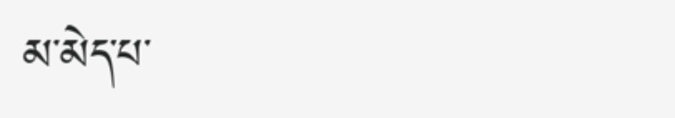མ་མེད་པ་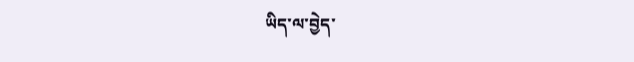ཡིད་ལ་བྱེད་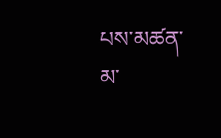པས་མཚན་མ་